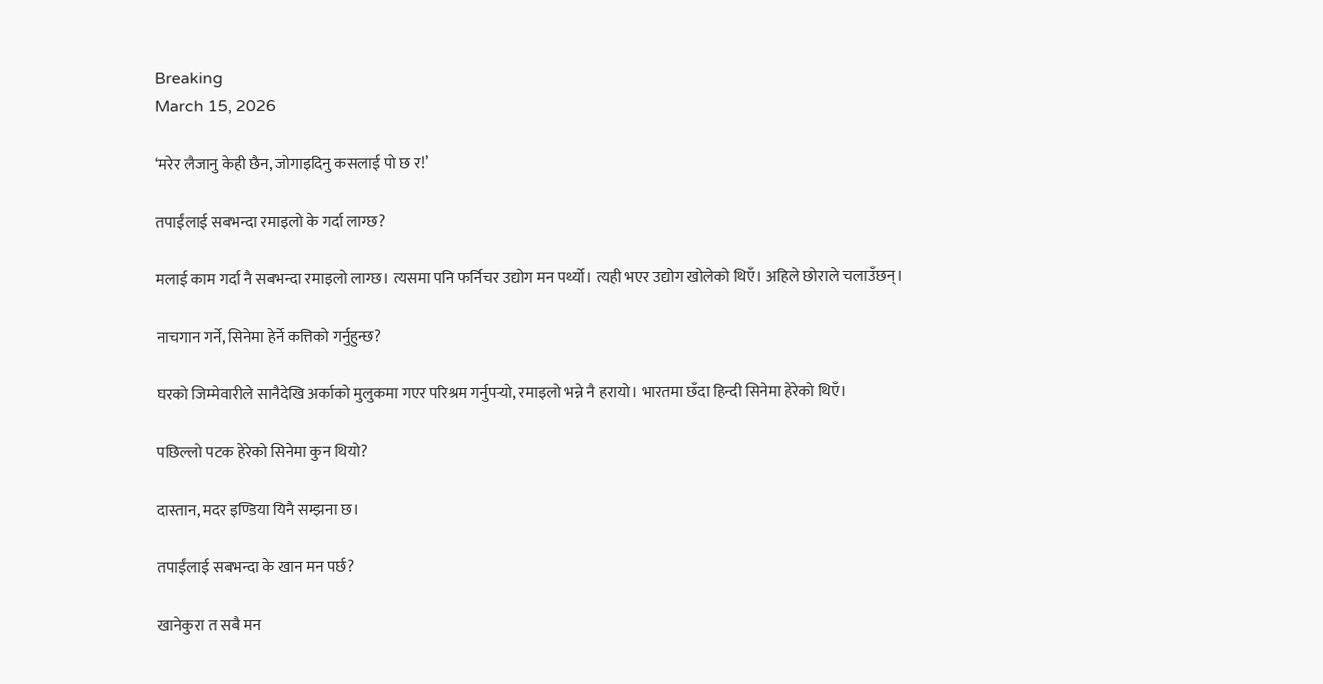Breaking
March 15, 2026

‘मरेर लैजानु केही छैन, जोगाइदिनु कसलाई पो छ र!’

तपाईंलाई सबभन्दा रमाइलो के गर्दा लाग्छ?

मलाई काम गर्दा नै सबभन्दा रमाइलो लाग्छ। त्यसमा पनि फर्निचर उद्योग मन पर्थ्यो। त्यही भएर उद्योग खोलेको थिएँ। अहिले छोराले चलाउँछन्।

नाचगान गर्ने, सिनेमा हेर्ने कत्तिको गर्नुहुन्छ?

घरको जिम्मेवारीले सानैदेखि अर्काको मुलुकमा गएर परिश्रम गर्नुपर्‍यो, रमाइलो भन्ने नै हरायो। भारतमा छँदा हिन्दी सिनेमा हेरेको थिएँ।

पछिल्लो पटक हेरेको सिनेमा कुन थियो?

दास्तान, मदर इण्डिया यिनै सम्झना छ।

तपाईंलाई सबभन्दा के खान मन पर्छ?

खानेकुरा त सबै मन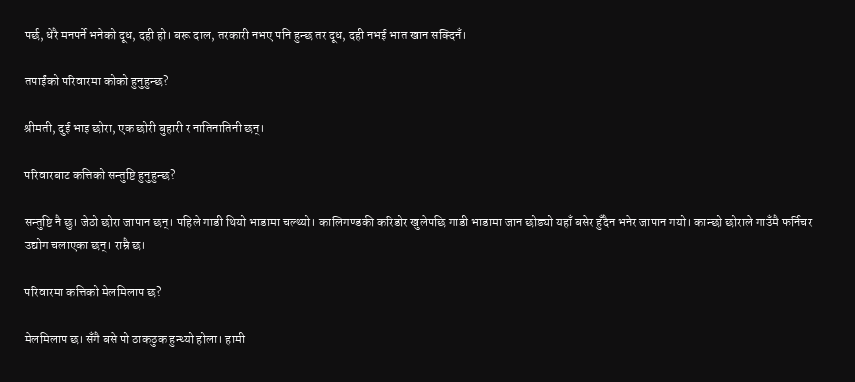पर्छ, धेरै मनपर्ने भनेको दूध, दही हो। बरू दाल, तरकारी नभए पनि हुन्छ तर दूध, दही नभई भात खान सक्दिनँ।

तपाईंको परिवारमा कोको हुनुहुन्छ?

श्रीमती, दुई भाइ छोरा, एक छोरी बुहारी र नातिनातिनी छन्।

परिवारबाट कत्तिको सन्तुष्टि हुनुहुन्छ?

सन्तुष्टि नै छु। जेठो छोरा जापान छन्। पहिले गाडी थियो भाडामा चल्थ्यो। कालिगण्डकी करिडोर खुलेपछि गाडी भाडामा जान छोड्यो यहाँ बसेर हुँदैन भनेर जापान गयो। कान्छो छोराले गाउँमै फर्निचर उद्योग चलाएका छन्। राम्रै छ।

परिवारमा कत्तिको मेलमिलाप छ?

मेलमिलाप छ। सँगै बसे पो ठाकठुक हुन्थ्यो होला। हामी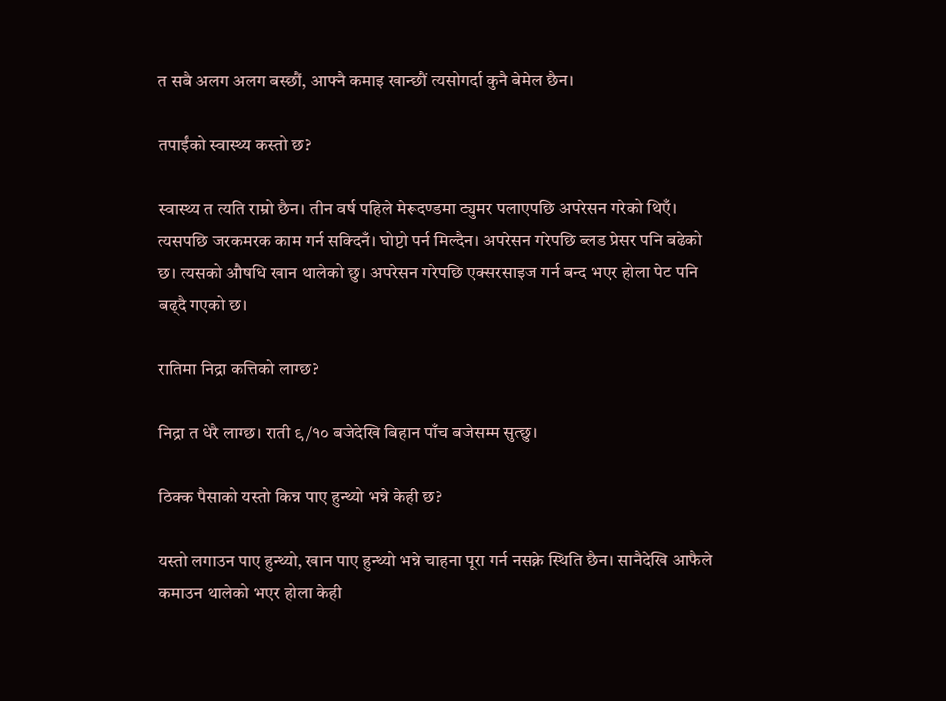त सबै अलग अलग बस्छौं, आफ्नै कमाइ खान्छौं त्यसोगर्दा कुनै बेमेल छैन।

तपाईंको स्वास्थ्य कस्तो छ?

स्वास्थ्य त त्यति राम्रो छैन। तीन वर्ष पहिले मेरूदण्डमा ट्युमर पलाएपछि अपरेसन गरेको थिएँ। त्यसपछि जरकमरक काम गर्न सक्दिनँ। घोप्टो पर्न मिल्दैन। अपरेसन गरेपछि ब्लड प्रेसर पनि बढेको छ। त्यसको औषधि खान थालेको छु। अपरेसन गरेपछि एक्सरसाइज गर्न बन्द भएर होला पेट पनि बढ्दै गएको छ।

रातिमा निद्रा कत्तिको लाग्छ?

निद्रा त धेरै लाग्छ। राती ९/१० बजेदेखि बिहान पाँच बजेसम्म सुत्छु।

ठिक्क पैसाको यस्तो किन्न पाए हुन्थ्यो भन्ने केही छ?

यस्तो लगाउन पाए हुन्थ्यो, खान पाए हुन्थ्यो भन्ने चाहना पूरा गर्न नसक्ने स्थिति छैन। सानैदेखि आफैले कमाउन थालेको भएर होला केही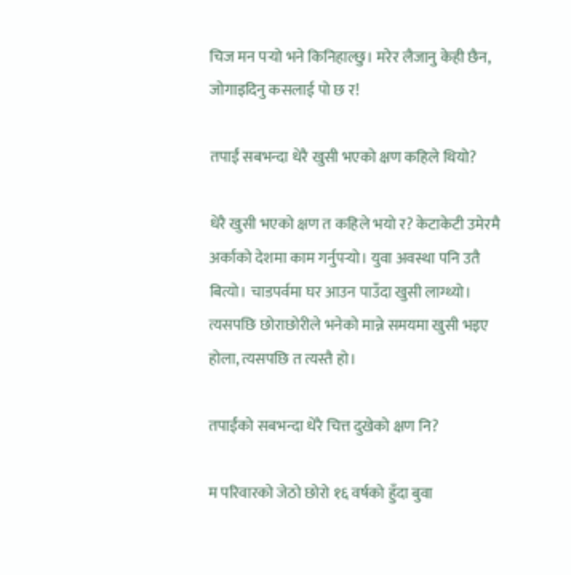चिज मन पर्‍यो भने किनिहाल्छु। मरेर लैजानु केही छैन, जोगाइदिनु कसलाई पो छ र!

तपाईं सबभन्दा धेरै खुसी भएको क्षण कहिले थियो?

धेरै खुसी भएको क्षण त कहिले भयो र? केटाकेटी उमेरमै अर्काको देशमा काम गर्नुपर्‍यो। युवा अवस्था पनि उतै बित्यो। चाडपर्वमा घर आउन पाउँदा खुसी लाग्थ्यो। त्यसपछि छोराछोरीले भनेको मान्ने समयमा खुसी भइए होला, त्यसपछि त त्यस्तै हो।

तपाईंको सबभन्दा धेरै चित्त दुखेको क्षण नि?

म परिवारको जेठो छोरो १६ वर्षको हुँदा बुवा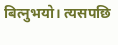बित्नुभयो। त्यसपछि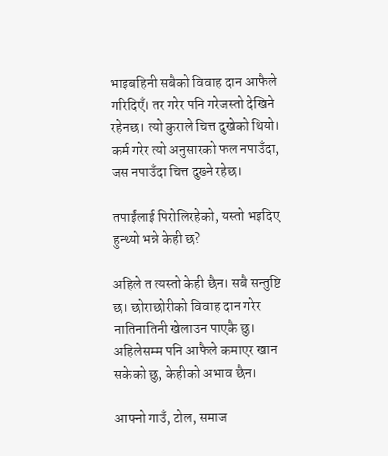भाइबहिनी सबैको विवाह दान आफैले गरिदिएँ। तर गरेर पनि गरेजस्तो देखिने रहेनछ। त्यो कुराले चित्त दुखेको थियो। कर्म गरेर त्यो अनुसारको फल नपाउँदा, जस नपाउँदा चित्त दुख्ने रहेछ।

तपाईंलाई पिरोलिरहेको, यस्तो भइदिए हुन्थ्यो भन्ने केही छ?

अहिले त त्यस्तो केही छैन। सबै सन्तुष्टि छ। छोराछोरीको विवाह दान गरेर नातिनातिनी खेलाउन पाएकै छु। अहिलेसम्म पनि आफैले कमाएर खान सकेको छु, केहीको अभाव छैन।

आफ्नो गाउँ, टोल, समाज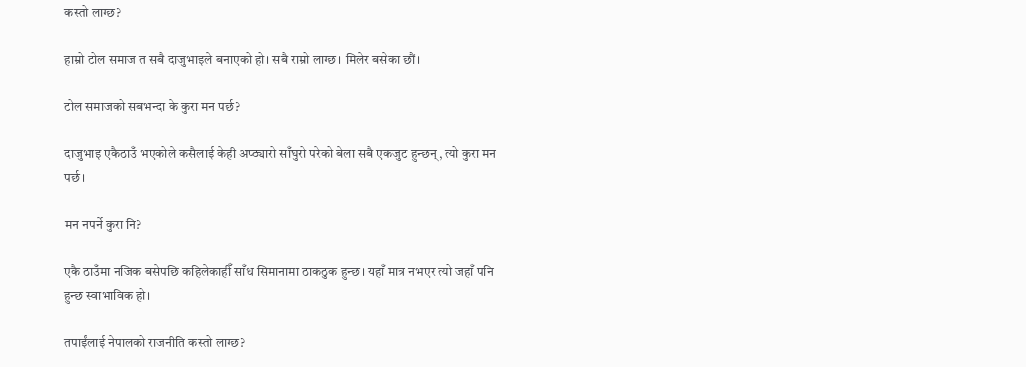कस्तो लाग्छ?

हाम्रो टोल समाज त सबै दाजुभाइले बनाएको हो। सबै राम्रो लाग्छ। मिलेर बसेका छौं।

टोल समाजको सबभन्दा के कुरा मन पर्छ?

दाजुभाइ एकैठाउँ भएकोले कसैलाई केही अप्ठ्यारो साँघुरो परेको बेला सबै एकजुट हुन्छन्, त्यो कुरा मन पर्छ।

मन नपर्ने कुरा नि?

एकै ठाउँमा नजिक बसेपछि कहिलेकाहीँ साँध सिमानामा ठाकठुक हुन्छ। यहाँ मात्र नभएर त्यो जहाँ पनि हुन्छ स्वाभाविक हो।

तपाईंलाई नेपालको राजनीति कस्तो लाग्छ?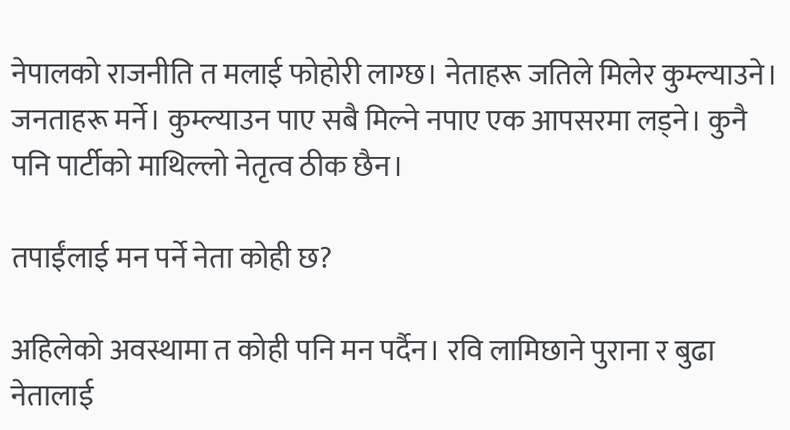नेपालको राजनीति त मलाई फोहोरी लाग्छ। नेताहरू जतिले मिलेर कुम्ल्याउने। जनताहरू मर्ने। कुम्ल्याउन पाए सबै मिल्ने नपाए एक आपसरमा लड्ने। कुनै पनि पार्टीको माथिल्लो नेतृत्व ठीक छैन।

तपाईंलाई मन पर्ने नेता कोही छ?

अहिलेको अवस्थामा त कोही पनि मन पर्दैन। रवि लामिछाने पुराना र बुढा नेतालाई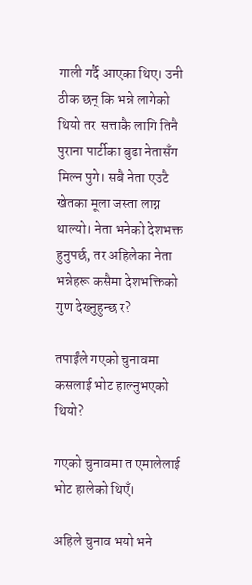गाली गर्दै आएका थिए। उनी ठीक छन् कि भन्ने लागेको थियो तर  सत्ताकै लागि तिनै पुराना पार्टीका बुढा नेतासँग मिल्न पुगे। सबै नेता एउटै खेतका मूला जस्ता लाग्न थाल्यो। नेता भनेको देशभक्त हुनुपर्छ, तर अहिलेका नेता भन्नेहरू कसैमा देशभक्तिको गुण देख्नुहुन्छ र?

तपाईंले गएको चुनावमा कसलाई भोट हाल्नुभएको थियो?

गएको चुनावमा त एमालेलाई भोट हालेको थिएँ।

अहिले चुनाव भयो भने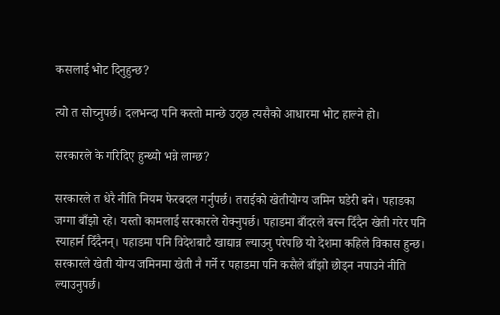कसलाई भोट दिनुहुन्छ?

त्यो त सोच्नुपर्छ। दलभन्दा पनि कस्तो मान्छे उठ्छ त्यसैको आधारमा भोट हाल्ने हो।

सरकारले के गरिदिए हुन्थ्यो भन्ने लाग्छ?

सरकारले त धेरै नीति नियम फेरबदल गर्नुपर्छ। तराईको खेतीयोग्य जमिन घडेरी बने। पहाडका जग्गा बाँझो रहे। यस्तो कामलाई सरकारले रोक्नुपर्छ। पहाडमा बाँदरले बस्न दिँदैन खेती गरेर पनि स्याहार्न दिँदैनन्। पहाडमा पनि विदेशबाटै खाद्यान्न ल्याउनु परेपछि यो देशमा कहिले विकास हुन्छ। सरकारले खेती योग्य जमिनमा खेती नै गर्ने र पहाडमा पनि कसैले बाँझो छोड्न नपाउने नीति ल्याउनुपर्छ।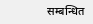सम्बन्धित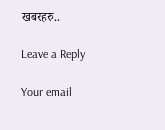खबरहरु..

Leave a Reply

Your email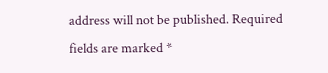address will not be published. Required fields are marked *